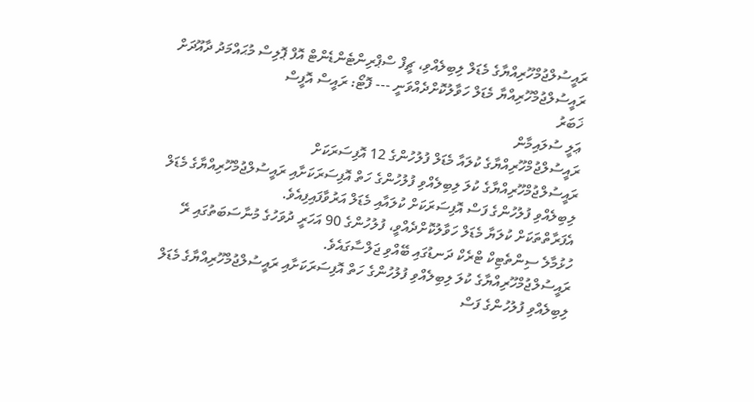ރައީސުލްޖުމްހޫރިއްޔާގެ މެޑަލް ލިބިލެއްވި، ޗީފް ސްޕްރިންޓެންޑެންޓް އޮފް ޕޮލިސް މުޙައްމަދު ދާއޫދަށް ރައީސުލްޖުމްހޫރިއްޔާ މެޑަލް ހަވާލުކޮށްދެއްވަނީ --- ފޮޓޯ: ރައީސް އޮފީސް
ޚަބަރު
ޢަލީ ސުލައިމާން
ރައީސުލްޖުމްހޫރިއްޔާގެ ކުލައާ މެޑަލް ފުލުހުންގެ 12 އޮފިސަރަކަށް
ރައީސުލްޖުމްހޫރިއްޔާގެ ކުލަ ލިބިލެއްވި ފުލުހުންގެ ހަތް އޮފިސަރަކަށާއި ރައީސުލްޖުމްހޫރިއްޔާގެ މެޑަލް ލިބިލެއްވި ފުލުހުންގެ ފަސް އޮފިސަރަކަށް ކުލައާއި މެޑަލް އަރުވާފައިފިއެވެ.
އެފަރާތްތަކަށް ކުލަޔާ މެޑަލް ހަވާލުކޮށްދެއްވީ، ފުލުހުންގެ 90 އަހަރީ ދުވަހުގެ މުނާސަބަތުގައި ރޭ ހުޅުމާލެ ސިންތެޓިކް ޓްރެކް ދަނޑުގައި ބޭއްވި ޖަލްސާގައެވެ.
ރައީސުލްޖުމްހޫރިއްޔާގެ ކުލަ ލިބިލެއްވި ފުލުހުންގެ ހަތް އޮފިސަރަކަށާއި ރައީސުލްޖުމްހޫރިއްޔާގެ މެޑަލް ލިބިލެއްވި ފުލުހުންގެ ފަސް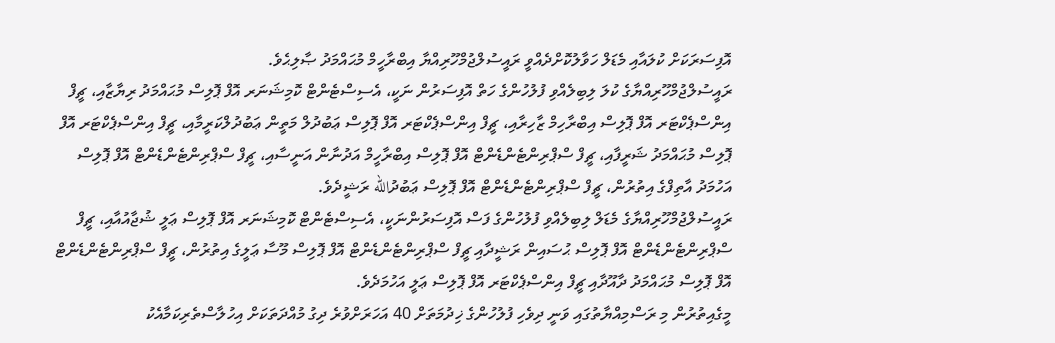އޮފިސަރަކަށް ކުލައާއި މެޑަލް ހަވާލުކޮށްދެއްވީ ރައީސުލްޖުމްހޫރިއްޔާ އިބްރާހީމް މުޙައްމަދު ޞާލިޙެވެ.
ރައީސުލްޖުމްހޫރިއްޔާގެ ކުލަ ލިބިލެއްވި ފުލުހުންގެ ހަތް އޮފިސަރުން ނަކީ، އެސިސްޓެންޓް ކޮމިޝަނަރ އޮފް ޕޮލިސް މުޙައްމަދު ރިޔާޒާއި، ޗީފް އިންސްޕެކްޓަރ އޮފް ޕޮލިސް އިބްރާހިމް ޒާހިރާއި، ޗީފް އިންސްޕެކްޓަރ އޮފް ޕޮލިސް ޢަބުދުލް މަތީން ޢަބުދުލްކަރީމާއި، ޗީފް އިންސްޕެކްޓަރ އޮފް ޕޮލިސް މުޙައްމަދު ޝަރީފާއި، ޗީފް ސްޕްރިންޓެންޑެންޓް އޮފް ޕޮލިސް އިބްރާހީމް އަދުނާން އަނީސާއި، ޗީފް ސްޕްރިންޓެންޑެންޓް އޮފް ޕޮލިސް އަހުމަދު އާތިފްގެ އިތުރުން، ޗީފް ސްޕްރިންޓެންޑެންޓް އޮފް ޕޮލިސް ޢަބުދުالله ރަޝީދެވެ.
ރައީސުލްޖުމްހޫރިއްޔާގެ މެޑަލް ލިބިލެއްވި ފުލުހުންގެ ފަސް އޮފިސަރުންނަކީ، އެސިސްޓެންޓް ކޮމިޝަނަރ އޮފް ޕޮލިސް ޢަލީ ޝުޖާއުއާއި، ޗީފް ސްޕްރިންޓެންޑެންޓް އޮފް ޕޮލިސް ޙުސައިން ރަޝީދާއި ޗީފް ސްޕްރިންޓެންޑެންޓް އޮފް ޕޮލިސް މޫސާ ޢަލީގެ އިތުރުން، ޗީފް ސްޕްރިންޓެންޑެންޓް އޮފް ޕޮލިސް މުޙައްމަދު ދާއޫދާއި ޗީފް އިންސްޕެކްޓަރ އޮފް ޕޮލިސް ޢަލީ އަހުމަދެވެ.
މީގެއިތުރުން މި ރަސްމިއްޔާތުގައި ވަނީ ދިވެހި ފުލުހުންގެ ޚިދުމަތަށް 40 އަހަރަށްވުރެ ދިގު މުއްދަތަކަށް އިހުލާސްތެރިކަމާއެކު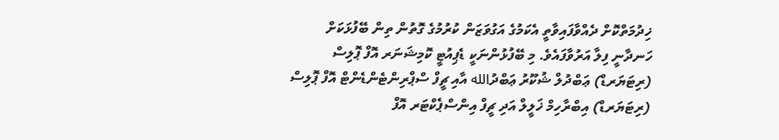ޚިދުމަތްކޮށް ދެއްވާފައިވާތީ އެކަމުގެ އަގުވަޒަން ކުރުމުގެ ގޮތުން ތިން ބޭފުޅަކަށް ހަނދާނީ ފިލާ އަރުވާފައެވެ. މި ބޭފުޅުންނަކީ ޑެޕިއުޓީ ކޮމިޝަނަރ އޮފް ޕޮލިސް (ރިޓަޔަރޑް) ޢަބްދުލް ޝުކޫރު ޢަބްދުالله އާއި ޗީފް ސްޕްރިންޓެންޑެންޓް އޮފް ޕޮލިސް (ރިޓަޔަރޑް) އިބްރާހިމް ޚަލީލް އަދި ޗީފް އިންސްޕެކްޓަރ އޮފް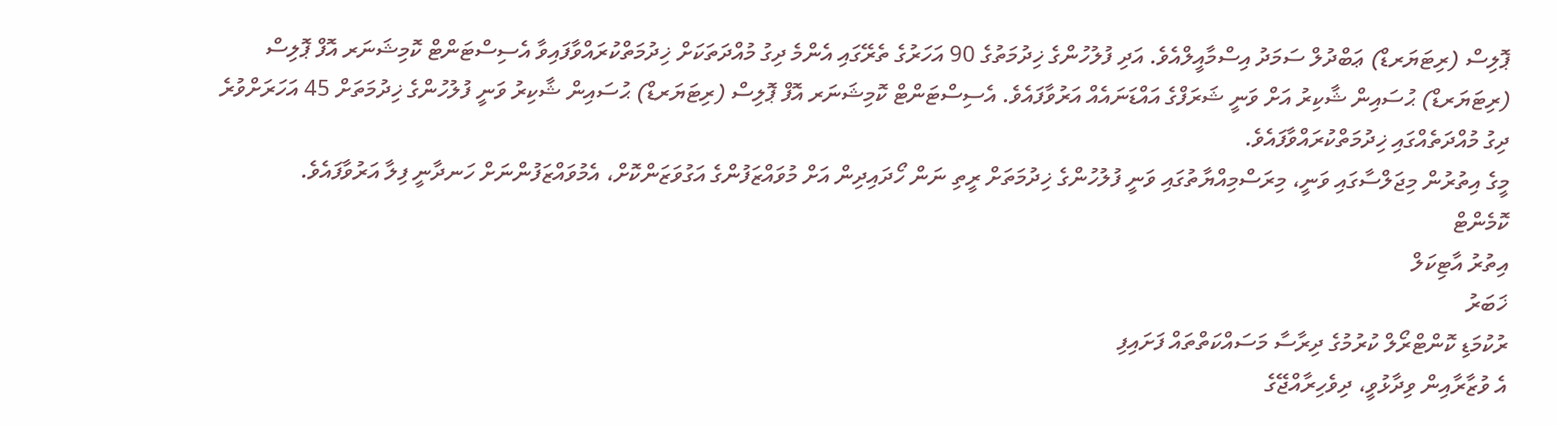ޕޮލިސް (ރިޓަޔަރޑް) ޢަބްދުލް ސަމަދު އިސްމާއީލްއެވެ. އަދި ފުލުހުންގެ ޚިދުމަތުގެ 90 އަހަރުގެ ތެރޭގައި އެންމެ ދިގު މުއްދަތަކަށް ޚިދުމަތްކުރައްވާފައިވާ އެސިސްޓަންޓް ކޮމިޝަނަރ އޮފް ޕޮލިސް (ރިޓަޔަރޑް) ޙުސައިން ޝާކިރު އަށް ވަނީ ޝަރަފްގެ އައްޑަނައެއް އަރުވާފައެވެ. އެސިސްޓަންޓް ކޮމިޝަނަރ އޮފް ޕޮލިސް (ރިޓަޔަރޑް) ޙުސައިން ޝާކިރު ވަނީ ފުލުހުންގެ ޚިދުމަތަށް 45 އަހަރަށްވުރެ ދިގު މުއްދަތެއްގައި ޚިދުމަތްކުރައްވާފައެވެ.
މީގެ އިތުރުން މިޖަލްސާގައި ވަނީ، މިރަސްމިއްޔާތުގައި ވަނީ ފުލުހުންގެ ޚިދުމަތަށް ރީތި ނަން ހޯދައިދިން އަށް މުވައްޒަފުންގެ އަގުވަޒަންކޮށް، އެމުވައްޒަފުންނަށް ހަނދާނީ ފިލާ އަރުވާފައެވެ.
ކޮމެންޓް
އިތުރު އާޓިކަލް
ޚަބަރު
ރުކުމަޑި ކޮންޓްރޯލް ކުރުމުގެ ދިރާސާ މަސައްކަތްތައް ފަށައިފި
އެ ވުޒާރާއިން ވިދާޅުވީ، ދިވެހިރާއްޖޭގެ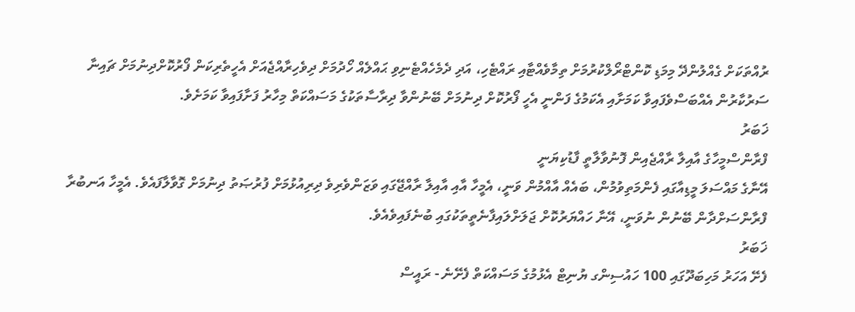ރުއްތަކަށް ގެއްލުންދޭ މިމަޑި ކޮންޓްރޯލްކުރުމަށް ތިމާވެއްޓާއި ރައްޓެހި، އަދި ދެމެހެއްޓެނިވި ޙައްލެއް ހޯދުމަށް ދިވެހިރާއްޖެއަށް އެހީތެރިކަން ފޯރުކޮށްދިނުމަށް ޗައިނާ ސަރުކާރުން އެއްބަސްވެފައިވާ ކަމަށާއި އެކަމުގެ ފަންނީ އެހީ ފޯރުކޮށް ދިނުމަށް ބޭނުންވާ ދިރާސާތަކުގެ މަސައްކަތް މިހާރު ފަށާފައިވާ ކަމަށެވެ.
ޚަބަރު
ފްރާންސްމީހާގެ އާއިލާ ރާއްޖެއިން ފޮނުވާލާތީ ފާޑުކިޔަނީ
އޭނާގެ މައްސަލަ މީޑިއާގައި ފެންމަތިވުމުން، ބައެއް އާއްމުން ވަނީ، އެމީހާ އާއި އާއިލާ ރާއްޖޭގައި ވަޒަންވެރިވެ ދިރިއުޅުމަށް ފުރުޞަތު ދިނުމަށް ގޮވާލާފައެވެ. އެމީހާ އަނބުރާ ފްރާންސަށްދާން ބޭނުން ނުވަނީ، އޭނާ ހައްޔަރުކޮށް ޖަލަށްލައިފާނެތީތަކުގައި ބުނެފައިވެއެވެ.
ޚަބަރު
ފެށޭ އަހަރު މަހިބަދޫގައި 100 ހައުސިންގ ޔުނިޓް އެޅުމުގެ މަސައްކަތް ފެށޭނެ - ރައީސް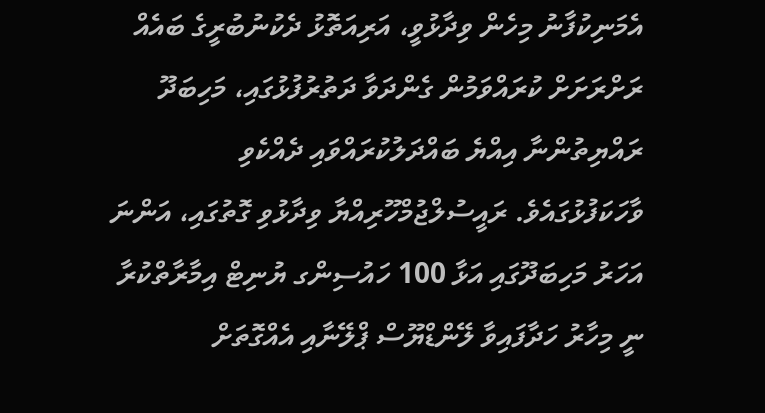އެމަނިކުފާނު މިހެން ވިދާޅުވީ، އަރިއަތޮޅު ދެކުނުބުރީގެ ބައެއް ރަށްރަށަށް ކުރައްވަމުން ގެންދަވާ ދަތުރުފުޅުގައި، މަހިބަދޫ ރައްޔިތުންނާ އިއްޔެ ބައްދަލުކުރައްވައި ދެއްކެވި ވާހަކަފުޅުގައެވެ. ރައީސުލްޖުމްހޫރިއްޔާ ވިދާޅުވި ގޮތުގައި، އަންނަ އަހަރު މަހިބަދޫގައި އަޅާ 100 ހައުސިންގ ޔުނިޓް އިމާރާތްކުރާ ނީ މިހާރު ހަދާފައިވާ ލޭންޑްޔޫސް ޕްލޭނާއި އެއްގޮތަށް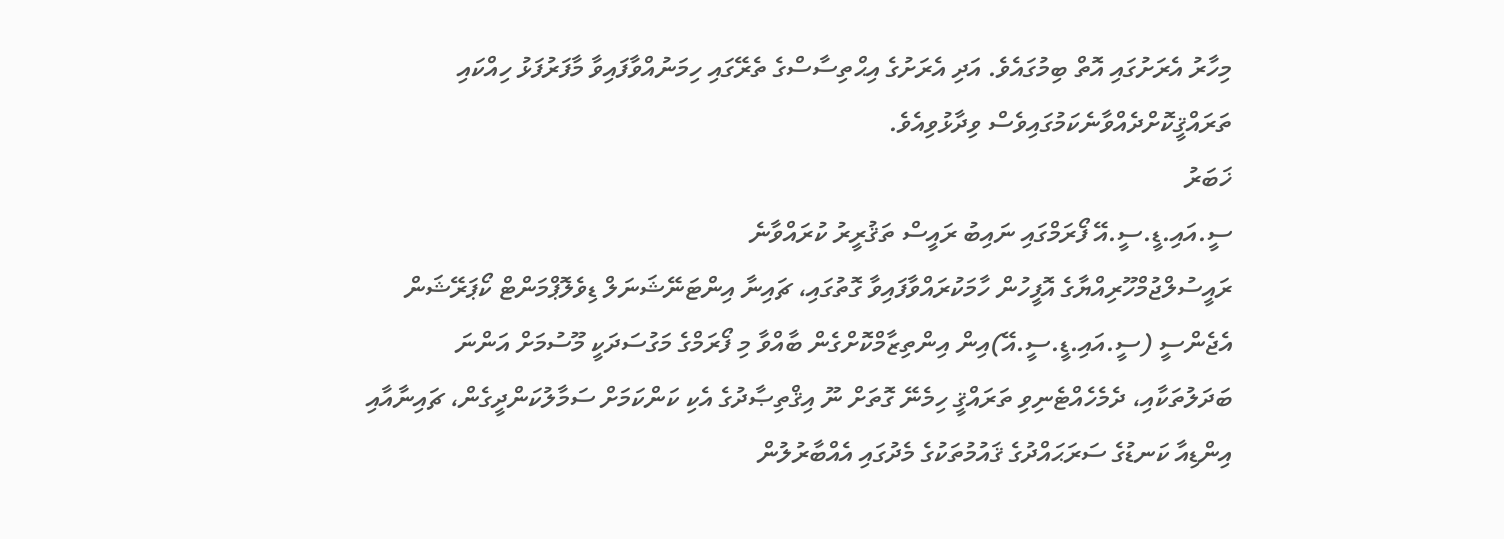މިހާރު އެރަށުގައި އޮތް ބިމުގައެވެ. އަދި އެރަށުގެ އިޙްތިސާސްގެ ތެރޭގައި ހިމަނުއްވާފައިވާ މާފަރުފަޅު ހިއްކައި ތަރައްޤީކޮށްދެއްވާނެކަމުގައިވެސް ވިދާޅުވިއެވެ.
ޚަބަރު
ސީ.އައި.ޑީ.ސީ.އޭ ފޯރަމްގައި ނައިބު ރައީސް ތަޤުރީރު ކުރައްވާނެ
ރައީސުލްޖުމްހޫރިއްޔާގެ އޮފީހުން ހާމަކުރައްވާފައިވާ ގޮތުގައި، ޗައިނާ އިންޓަނޭޝަނަލް ޑިވެލޮޕްމަންޓް ކޯޕަރޭޝަން އެޖެންސީ (ސީ.އައި.ޑީ.ސީ.އޭ)އިން އިންތިޒާމްކޮށްގެން ބާއްވާ މި ފޯރަމްގެ މަގުސަދަކީ މޫސުމަށް އަންނަ ބަދަލުތަކާއި، ދެމެހެއްޓެނިވި ތަރައްޤީ ހިމެނޭ ގޮތަށް ނޫ އިޤްތިޞާދުގެ އެކި ކަންކަމަށް ސަމާލުކަންދީގެން، ޗައިނާއާއި އިންޑިއާ ކަނޑުގެ ސަރަޙައްދުގެ ޤައުމުތަކުގެ މެދުގައި އެއްބާރުލުން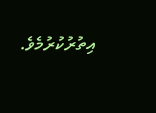އިތުރުކުރުމެވެ.